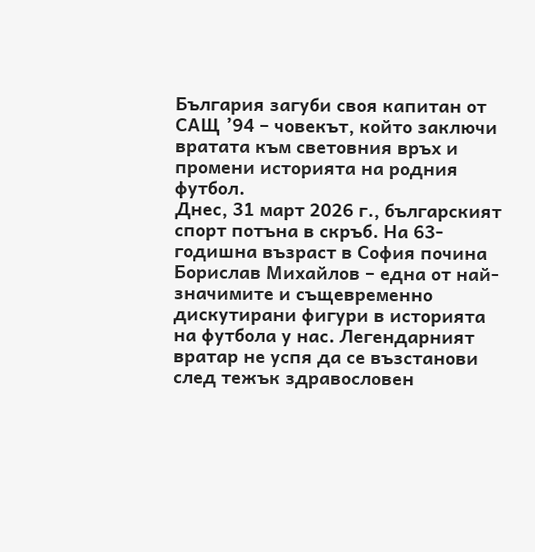България загуби своя капитан от САЩ ’94 – човекът, който заключи вратата към световния връх и промени историята на родния футбол.
Днес, 31 март 2026 г., българският спорт потъна в скръб. На 63-годишна възраст в София почина Борислав Михайлов – една от най-значимите и същевременно дискутирани фигури в историята на футбола у нас. Легендарният вратар не успя да се възстанови след тежък здравословен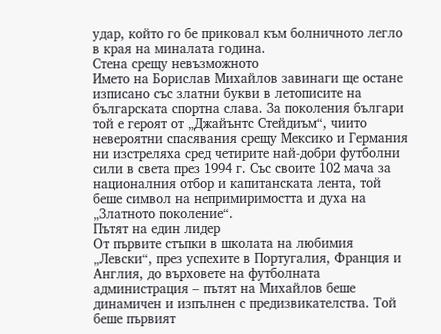удар, който го бе приковал към болничното легло в края на миналата година.
Стена срещу невъзможното
Името на Борислав Михайлов завинаги ще остане изписано със златни букви в летописите на българската спортна слава. За поколения българи той е героят от „Джайънтс Стейдиъм“, чиито невероятни спасявания срещу Мексико и Германия ни изстреляха сред четирите най-добри футболни сили в света през 1994 г. Със своите 102 мача за националния отбор и капитанската лента, той беше символ на непримиримостта и духа на „Златното поколение“.
Пътят на един лидер
От първите стъпки в школата на любимия „Левски“, през успехите в Португалия, Франция и Англия, до върховете на футболната администрация – пътят на Михайлов беше динамичен и изпълнен с предизвикателства. Той беше първият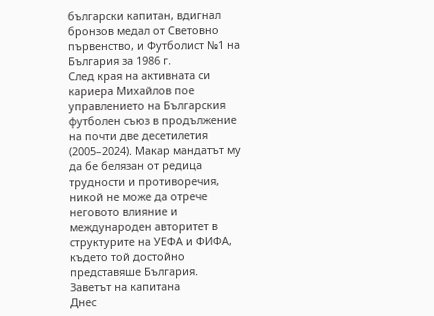български капитан, вдигнал бронзов медал от Световно първенство, и Футболист №1 на България за 1986 г.
След края на активната си кариера Михайлов пое управлението на Българския футболен съюз в продължение на почти две десетилетия (2005–2024). Макар мандатът му да бе белязан от редица трудности и противоречия, никой не може да отрече неговото влияние и международен авторитет в структурите на УЕФА и ФИФА, където той достойно представяше България.
Заветът на капитана
Днес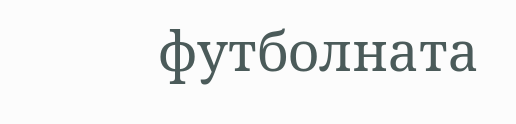футболната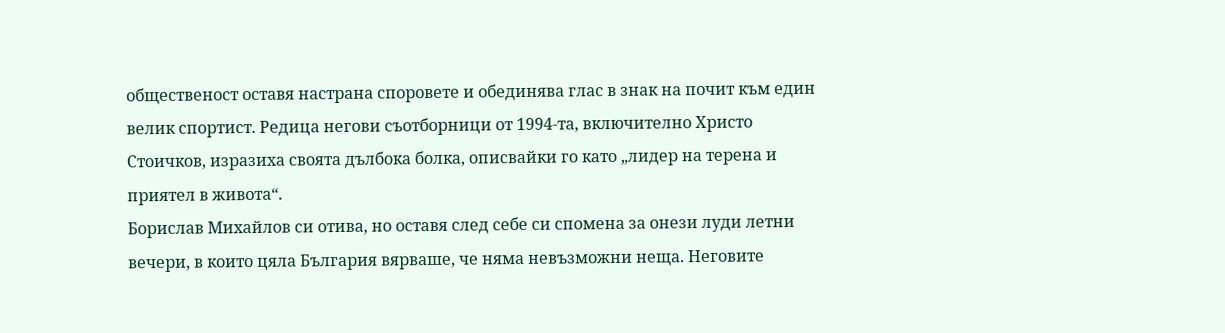общественост оставя настрана споровете и обединява глас в знак на почит към един велик спортист. Редица негови съотборници от 1994-та, включително Христо Стоичков, изразиха своята дълбока болка, описвайки го като „лидер на терена и приятел в живота“.
Борислав Михайлов си отива, но оставя след себе си спомена за онези луди летни вечери, в които цяла България вярваше, че няма невъзможни неща. Неговите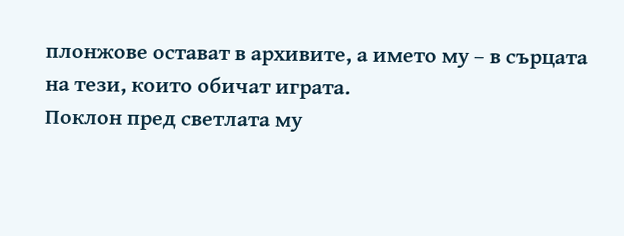плонжове остават в архивите, а името му – в сърцата на тези, които обичат играта.
Поклон пред светлата му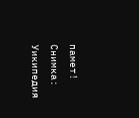памет!
Снимка: Уикипедия